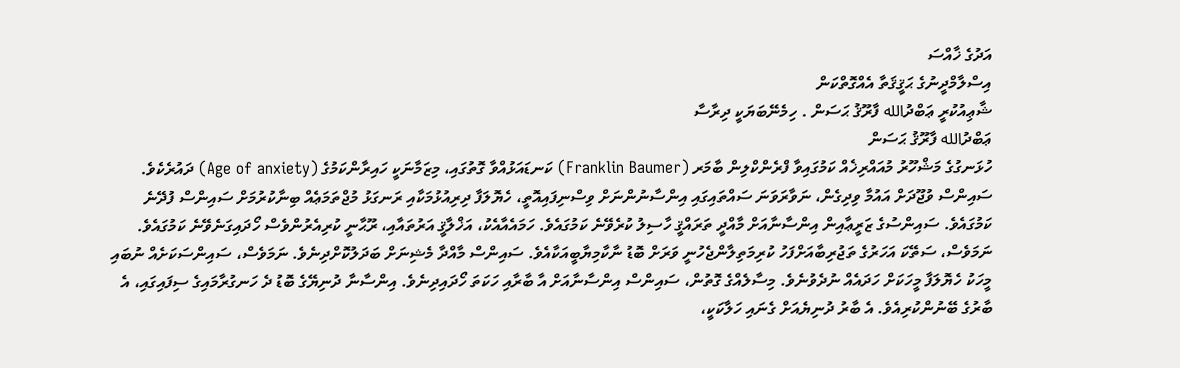އަދުގެ ޚާއްސަ
އިސްލާމްދީނުގެ ޙަޤީޤަތާ އެއްގޮތްކަން
ޝާޢިއުކުރީ ޢަބްދުالله ފާރޫޤު ޙަސަން . ހިމެނޭބަޔަކީ ދިރާސާ
ޢަބްދުالله ފާރޫޤު ޙަސަން
ހުޅަނގުގެ މަޝްހޫރު މުއައްރިޚެއް ކަމުގައިވާ ފްރެންކްލިން ބާމަރ (Franklin Baumer) ކަނޑައަޅުއްވާ ގޮތުގައި، މިޒަމާނަކީ ހައިރާންކަމުގެ (Age of anxiety) ދައުރެކެވެ. ސައިންސް ވުޖޫދަށް އައުމާ ވިދިގެން، ނަވާރަވަނަ ސައްތައިގައި އިންސާނުންނަށް ވިސްނިފައިއޮތީ، ހެޔޮލަފާ ދިރިއުޅުމަކާއި ރަނގަޅު މުޖްތަމަޢެއް ބިނާކުރުމަށް ސައިންސް ފުދޭނެ ކަމުގައެވެ. ސައިންސުގެ ޒަރީޢާއިން އިންސާނާއަށް މާއްދީ ތަރައްޤީ ހާސިލު ކުރެވޭނެ ކަމުގައެވެ. ހަމައެއާއެކު، އަޚްލާޤީ އަރުތައާއި، ރޫޙާނީ ކުރިއެރުންވެސް ހޯދައިގަނެވޭނެ ކަމުގައެވެ.
ނަމަވެސް، ސަތޭކަ އަހަރުގެ ތަޖުރިބާއަށްފަހު ކުރިމަތިލާންޖެހުނީ ވަރަށް ބޮޑު ނާކާމިޔާބީއަކާއެވެ. ސައިންސް މާއްދާ މެޝިނަށް ބަދަލުކޮށްދިނެވެ. ނަމަވެސް، ސައިންސަކަށެއް ނުބައި މީހަކު ހެޔޮލަފާ މީހަކަށް ހަދައެއް ނުދެވުނެވެ. މިސާލެއްގެ ގޮތުން، ސައިންސް އިންސާނާއަށް އާ ބާރާއި ހަކަތަ ހޯދައިދިނެވެ. އިންސާނާ ދުނިޔޭގެ ބޮޑު ދެ ހަނގުރާމައިގެ ސިފައިގައި، އެ ބާރުގެ ބޭނުންކުރިއެވެ. އެ ބާރު ދުނިޔެއަށް ގެނައި ހަލާކަކީ،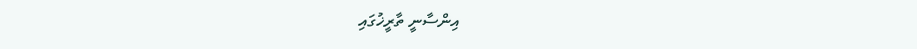އިންސާނީ ތާރީޚުގައި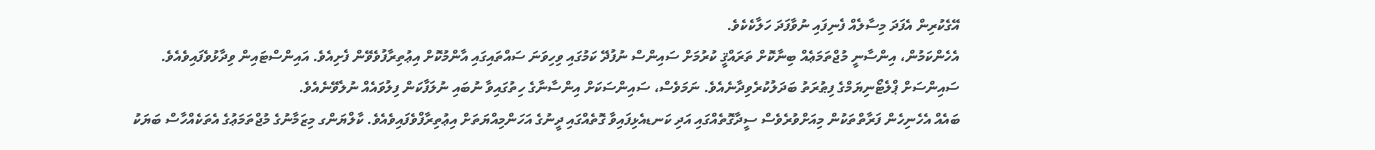އޭގެކުރިން އެފަދަ މިސާލެއް ފެނިފައި ނުވާފަދަ ހަލާކެކެވެ.
އެހެންކަމުން، އިންސާނީ މުޖްތަމަޢެއް ބިނާކޮށް ތަރައްޤީ ކުރުމަށް ސައިންސް ނުފުދޭ ކަމުގައި ވިހިވަނަ ސައްތައިގައި އާންމުކޮށް އިޢުތިރާފުވެވޭން ފެށިއެވެ. އައިންސްޓައިން ވިދާޅުވެފައިވެއެވެ. ސައިންސަށް ޕްލެޓޯނިޔަމްގެ ފިޠުރަތު ބަދަލުކުރެވިދާނެއެވެ. ނަމަވެސް، ސައިންސަކަށް އިންސާނާގެ ހިތުގައިވާ ނުބައި ނުލަފާކަން ފިލުވައެއް ނުލެވޭނެއެވެ.
ބައެއް އެހެނިހެން ފަރާތްތަކުން މިއަށްވުރެވެސް ސީދާގޮތެއްގައި އަދި ކަނޑއެޅިފައިވާ ގޮތެއްގައި ދީނުގެ އަހަންމިއްޔަތަށް އިޢުތިރާފްވެފައިވެއެވެ. ކާލްޔަންގ މިޒަމާނުގެ މުޖްތަމަޢުގެ އެތަކެއްހާސް ބަޔަކު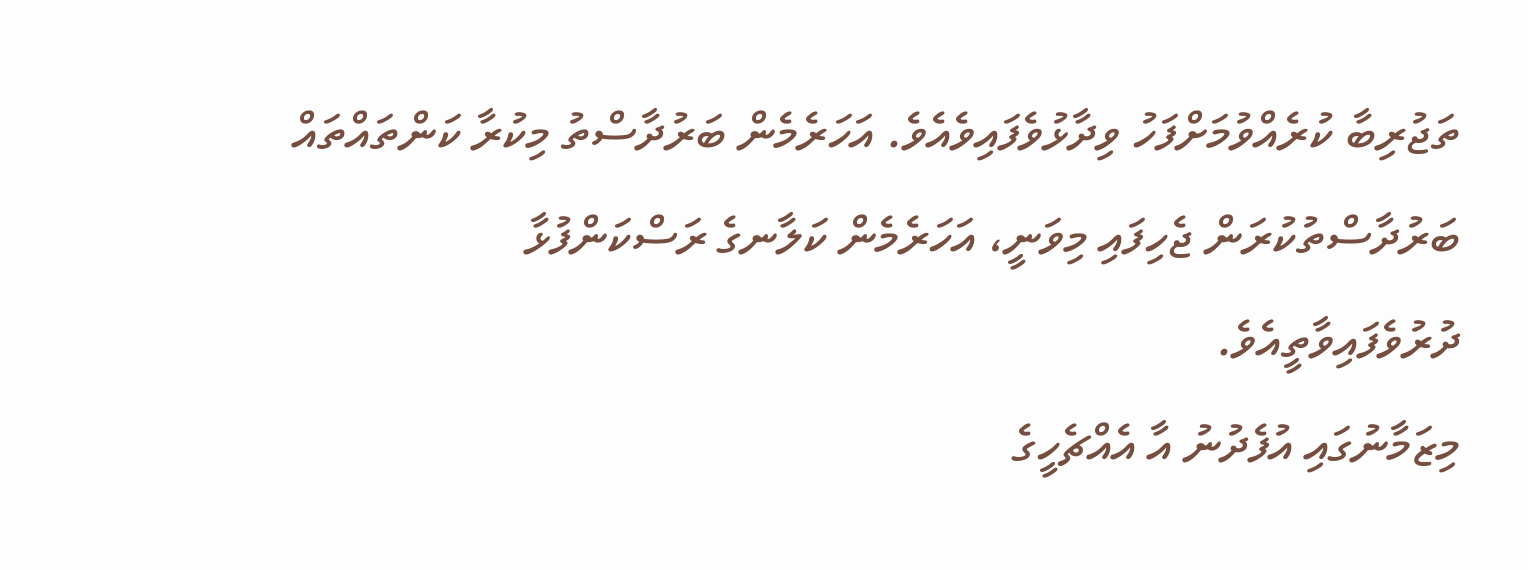ތަޖުރިބާ ކުރެއްވުމަށްފަހު ވިދާޅުވެފައިވެއެވެ. އަހަރެމެން ބަރުދާސްތު މިކުރާ ކަންތައްތައް ބަރުދާސްތުކުރަން ޖެހިފައި މިވަނީ، އަހަރެމެން ކަލާނގެ ރަސްކަންފުޅާ ދުރުވެފައިވާތީއެވެ.
މިޒަމާނުގައި އުފެދުނު އާ އެއްޗެހީގެ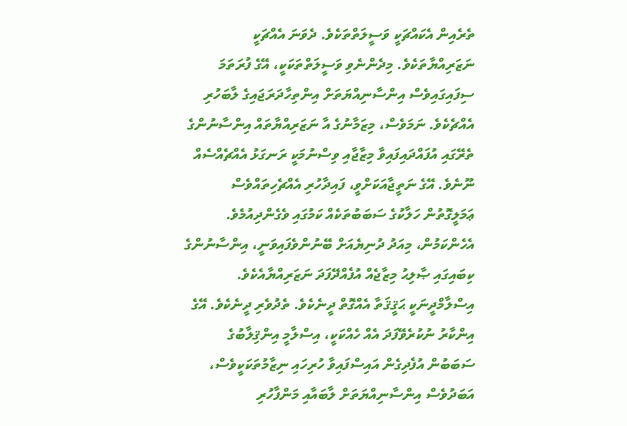ތެރެއިން އެކައްޗަކީ ވަސީލަތްތަކެވެ. ދެވަނަ އެއްޗަކީ ނަޒަރިއްޔާތަކެވެ. މިދެންނެވި ވަސީލަތްތަކަކީ، އޭގެ ފުރަތަމަ ސިފައިގައިވެސް އިންސާނިއްޔަތަށް އިންތިހާދަރަޖައިގެ ލާބަހުރި އެއްޗެކެވެ. ނަމަވެސް، މިޒަމާނުގެ އާ ނަޒަރިއްޔާތައް އިންސާނުންގެ ތެރޭގައި އުފައްދައިފައިވާ މިޒާޖާއި ވިސްނުމަކީ ރަނގަޅު އެއްޗެއްސެއް ނޫނެވެ. އޭގެ ނަތީޖާއަކަށްވީ، ފައިދާހުރި އެއްޗެހިތައްވެސް ޢަމަލީގޮތުން ހަލާކުގެ ސަބަބުތަކެއް ކަމުގައި ވެގެންދިއުމެވެ. އެހެންކަމުން، މިއަދު ދުނިޔެއަށް ބޭނުންވެފައިވަނީ، އިންސާނުންގެ ކިބައިގައި ޞާލިޙު މިޒާޖެއް އުފެއްދޭފަދަ ނަޒަރިއްޔާއެކެވެ.
އިސްލާމްދީނަކީ ޙަޤީޤަތާ އެއްގޮތް ދީނެކެވެ. ތެދުވެރި ދީނެކެވެ. އޭގެ އިންކާރު ނުކުރެވޭފަދަ އެއް ހެއްކަކީ، އިސްލާމީ އިންޤިލާބުގެ ސަބަބުން އުފެދިގެން އައިސްފައިވާ ހުރިހައި ނިޒާމުތަކަކީވެސް، އަބަދުވެސް އިންސާނިއްޔަތަށް ލާބައާއި މަންފާހުރި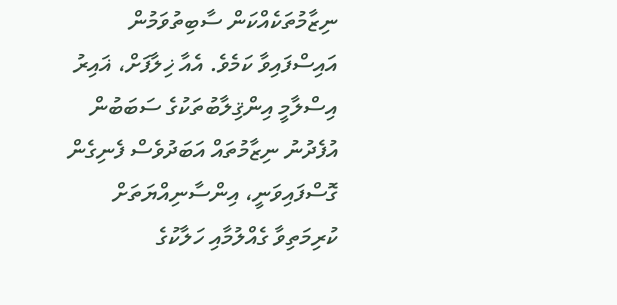ނިޒާމުތަކެއްކަން ސާބިތުވަމުން އައިސްފައިވާ ކަމެވެ. އެއާ ޚިލާފަށް، ޣައިރު އިސްލާމީ އިންޤިލާބުތަކުގެ ސަބަބުން އުފެދުނު ނިޒާމުތައް އަބަދުވެސް ފެނިގެން ގޮސްފައިވަނީ، އިންސާނިއްޔަތަށް ކުރިމަތިވާ ގެއްލުމާއި ހަލާކުގެ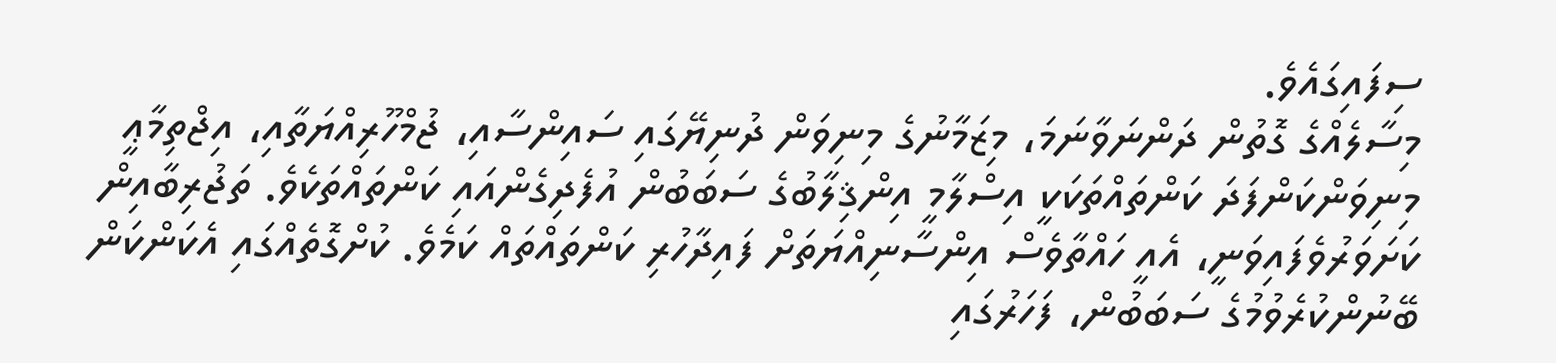ސިފައިގައެވެ.
މިސާލެއްގެ ގޮތުން ދަންނަވާނަމަ، މިޒަމާނުގެ މިނިވަން ދުނިޔޭގައި ސައިންސާއި، ޖުމްހޫރިއްޔަތާއި، އިޖްތިމާޢީ މިނިވަންކަންފަދަ ކަންތައްތަކަކީ އިސްލާމީ އިންޤިލާބުގެ ސަބަބުން އުފެދިގެންއައި ކަންތައްތަކެވެ. ތަޖުރިބާއިން ކަށަވަރުވެފައިވަނީ، އެއީ ހައްތާވެސް އިންސާނިއްޔަތަށް ފައިދާހުރި ކަންތައްތައް ކަމެވެ. ކުށްގޮތެއްގައި އެކަންކަން ބޭނުންކުރެވުމުގެ ސަބަބުން، ފަހަރުގައި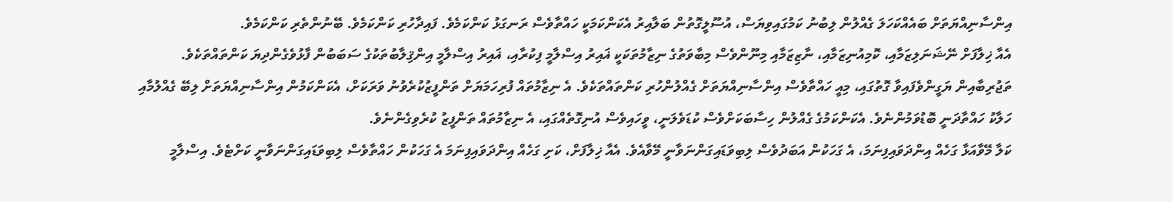އިންސާނިއްޔަތަށް ބައެއްކަހަލަ ގެއްލުން ލިބުނު ކަމުގައިވިޔަސް، އުސޫލީގޮތުން ބަލާއިރު އެކަންކަމަކީ ހައްތާވެސް ރަނގަޅު ކަންކަމެވެ. ފައިދާހުރި ކަންކަމެވެ. ބޭނުންތެރި ކަންކަމެވެ.
އެއާ ޚިލާފަށް ނޭޝަނަލިޒަމާއި، ކޮމިއުނިޒަމާއި، ނާޒިޒަމާއި މިނޫންވެސް މިބާވަތުގެ ނިޒާމުތަކަކީ ޣައިރު އިސްލާމީ ފިކުރާއި، ޣައިރު އިސްލާމީ އިންޤިލާބުތަކުގެ ސަބަބުން ފާޅުވެގެންދިޔަ ކަންތައްތަކެވެ. ތަޖުރިބާއިން ޔަގީންވެފައިވާ ގޮތުގައި، މިއީ ހައްތާވެސް އިންސާނިއްޔަތަށް ގެއްލުންހުރި ކަންތައްތަކެވެ. އެ ނިޒާމުތައް ފުރިހަމަޔަށް ތަންފީޒުކުރެވުނު ވަރަކަށް، އެކަންކަމުން އިންސާނިއްޔަތަށް ލިބޭ ގެއްލުމާއި ހަލާކު ހައްތާދަނީ ބޮޑުވަމުންނެވެ. އެކަންކަމުގެ ގެއްލުން ހިސާބަކަށްވެސް ކުޑަވެލަނީ، ވީހައިވެސް އުނިގޮތެއްގައި، އެ ނިޒާމުތައް ތަންފީޒު ކުރެވިގެންނެވެ.
ކަލާ މޭވާއަޅާ ގަހެއް އިންދަވައިފިނަމަ، އެ ގަހަކުން އަބަދުވެސް ލިބިވަޑައިގަންނަވާނީ މޭވާއެވެ. އެއާ ޚިލާފަށް، ކަށި ގަހެއް އިންދަވައިފިނަމަ އެ ގަހަކުން ހައްތާވެސް ލިބިވަޑައިގަންނަވާނީ ކަށްޓެވެ. އިސްލާމީ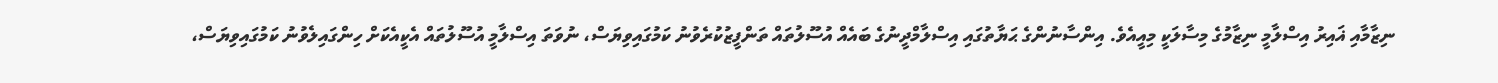ނިޒާމާއި ޣައިރު އިސްލާމީ ނިޒާމުގެ މިސާލަކީ މިއީއެވެ. އިންސާނުންގެ ޙަޔާތުގައި އިސްލާމްދީނުގެ ބައެއް އުސޫލުތައް ތަންފީޒުކުރެވުނު ކަމުގައިވިޔަސް، ނުވަތަ އިސްލާމީ އުސޫލުތައް އެކީއެކަށް ހިންގައިލެވުނު ކަމުގައިވިޔަސް،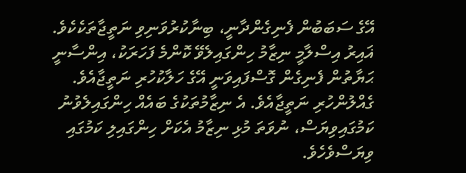އޭގެ ސަބަބުން ފެނިގެންދާނީ، ބިނާކުރުވަނިވި ނަތީޖާތަކެކެވެ. ޣައިރު އިސްލާމީ ނިޒާމު ހިންގައިލެވޭ ކޮންމެ ފަހަރަކު، އިންސާނީ ޙަޔާތުން ފެނިގެން ގޮސްފައިވަނީ އޭގެ ހަލާކުހުރި ނަތީޖާއެވެ. ގެއްލުންހުރި ނަތީޖާއެވެ. އެ ނިޒާމުތަކުގެ ބައެއް ހިންގައިލެވުނު ކަމުގައިވިޔަސް، ނުވަތަ މުޅި ނިޒާމު އެކަށް ހިންގައިލި ކަމުގައި ވިޔަސްވެހެވެ.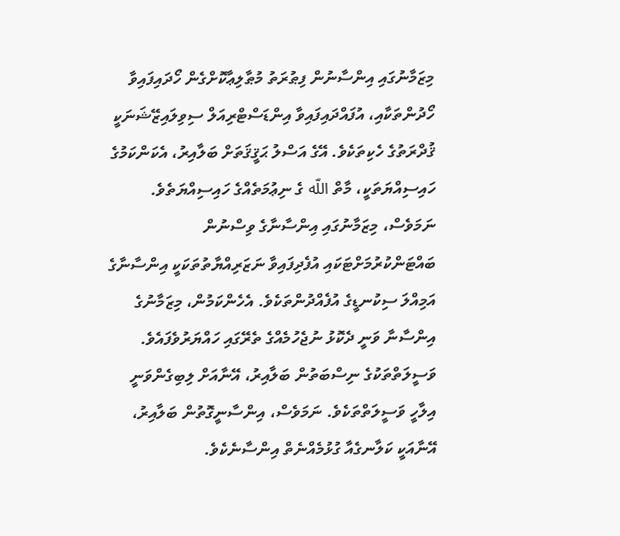މިޒަމާނުގައި އިންސާނުން ފިޠުރަތު މުޠާލިޢާކޮށްގެން ހޯދައިފައިވާ ހޯދުންތަކާއި، އުފައްދައިފައިވާ އިންޑަސްޓްރިއަލް ސިވިލައިޒޭޝަނަކީ ޤުދްރަތުގެ ހެކިތަކެވެ. އޭގެ އަސްލު ޙަޤީޤަތަށް ބަލާއިރު، އެކަންކަމުގެ ހައިސިއްޔަތަކީ، މާތް اللّه ގެ ނިޢުމަތެއްގެ ހައިސިއްޔަތެވެ. ނަމަވެސް، މިޒަމާނުގައި އިންސާނާގެ ވިސްނުން ބައްޓަންކުރުމަށްޓަކައި އުފެދިފައިވާ ނަޒަރިއްޔާތުތަކަކީ އިންސާނާގެ އަމިއްލަ ސިކުނޑީގެ އުފެއްދުންތަކެވެ. އެހެންކަމުން، މިޒަމާނުގެ އިންސާނާ ވަނީ ދެކޮޅު ނުޖެހުމެއްގެ ތެރޭގައި ހައްޔަރުވެފައެވެ. ވަސީލަތްތަކުގެ ނިސްބަތުން ބަލާއިރު، އޭނާއަށް ލިބިގެންވަނީ އިލާހީ ވަސީލަތްތަކެވެ. ނަމަވެސް، އިންސާނީގޮތުން ބަލާއިރު، އޭނާއަކީ ކަލާނގެއާ ގުޅުމެއްނެތް އިންސާނެކެވެ.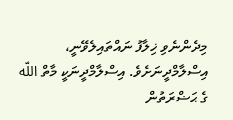މިދެންނެވި ޚިލާފު ނައްތައިލެވޭނީ، އިސްލާމްދީނަށެވެ. އިސްލާމްދީނަކީ މާތް اللّه ގެ ޙަޟްރަތުން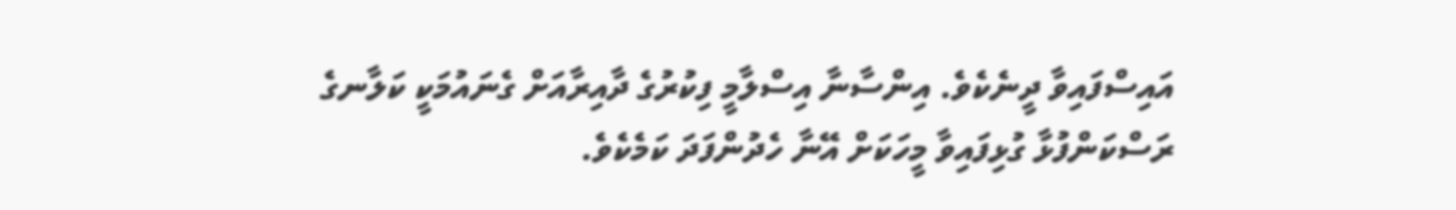އައިސްފައިވާ ދީނެކެވެ. އިންސާނާ އިސްލާމީ ފިކުރުގެ ދާއިރާއަށް ގެނައުމަކީ ކަލާނގެ ރަސްކަންފުޅާ ގުޅިފައިވާ މީހަކަށް އޭނާ ހެދުންފަދަ ކަމެކެވެ.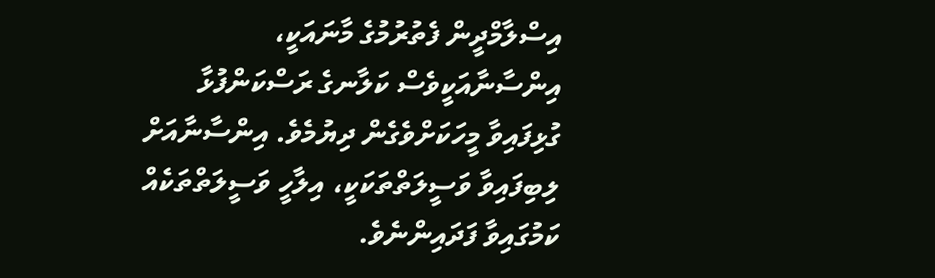އިސްލާމްދީން ފެތުރުމުގެ މާނައަކީ، އިންސާނާއަކީވެސް ކަލާނގެ ރަސްކަންފުޅާ ގުޅިފައިވާ މީހަކަށްވެގެން ދިޔުމެވެ. އިންސާނާއަށް ލިބިފައިވާ ވަސީލަތްތަކަކީ، އިލާހީ ވަސީލަތްތަކެއް ކަމުގައިވާ ފަދައިންނެވެ.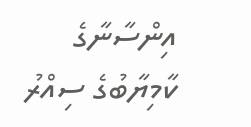އިންސާނާގެ ކާމިޔާބުގެ ސިއްރު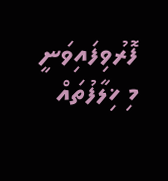ފޮރުވިފައިވަނީ މި ޚިލާފުތައް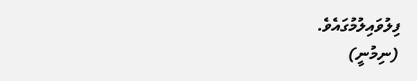ފިލުވައިލުމުގައެވެ.
(ނިމުނީ)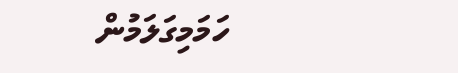ހަމަމިގަލަމުން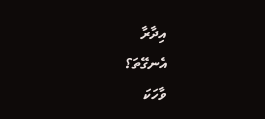އިދާރާ
އެނގޭތަ؟
ވާހަކަ